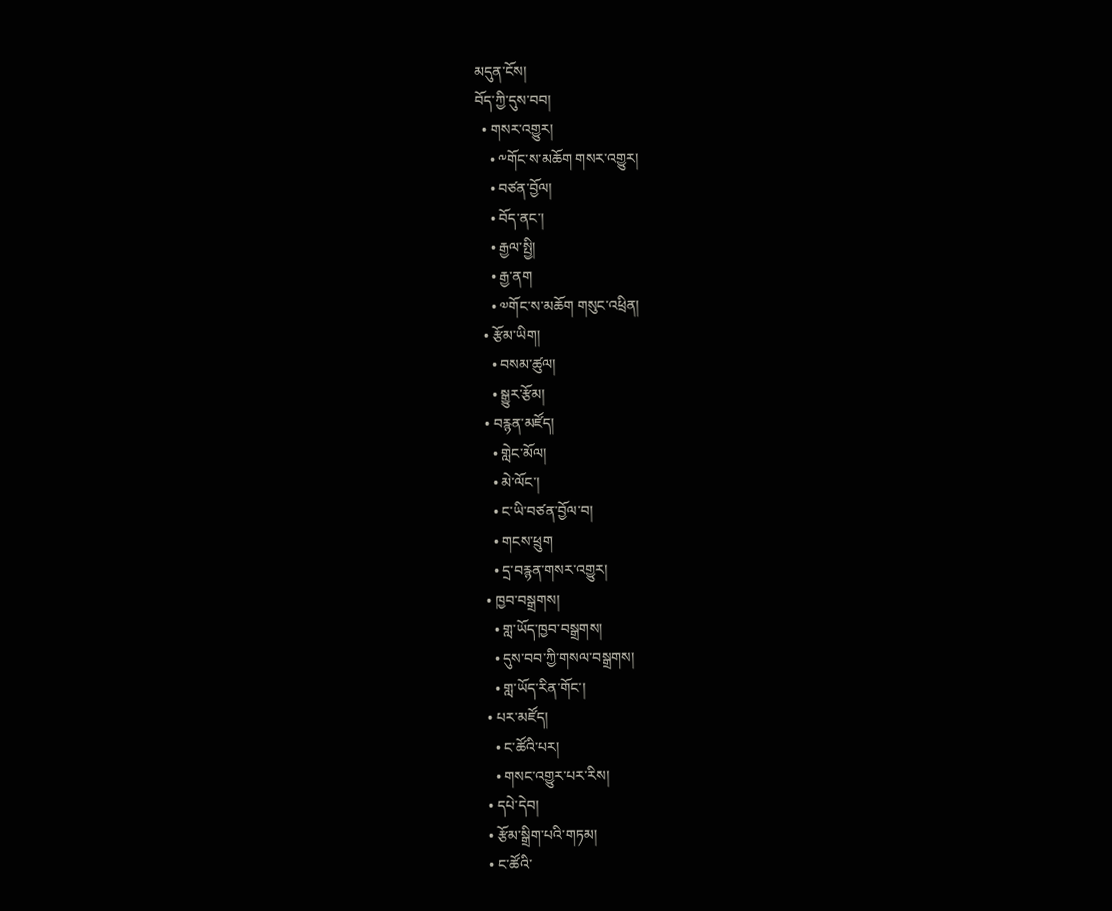མདུན་ངོས།
བོད་ཀྱི་དུས་བབ།
  • གསར་འགྱུར།
    • ༸གོང་ས་མཆོག གསར་འགྱུར།
    • བཙན་བྱོལ།
    • བོད་ནང་།
    • རྒྱལ་སྤྱི།
    • རྒྱ་ནག
    • ༧གོང་ས་མཆོག གསུང་འཕྲིན།
  • རྩོམ་ཡིག།
    • བསམ་ཚུལ།
    • སྒྱུར་རྩོམ།
  • བརྙན་མཛོད།
    • གླེང་མོལ།
    • མེ་ལོང་།
    • ང་ཡི་བཙན་བྱོལ་བ།
    • གངས་ཕྲུག
    • དྲ་བརྙན་གསར་འགྱུར།
  • ཁྱབ་བསྒྲགས།
    • གླ་ཡོད་ཁྱབ་བསྒྲགས།
    • དུས་བབ་ཀྱི་གསལ་བསྒྲགས།
    • གླ་ཡོད་རིན་གོང་།
  • པར་མཛོད།
    • ང་ཚོའི་པར།
    • གསང་འགྱུར་པར་རིས།
  • དཔེ་དེབ།
  • རྩོམ་སྒྲིག་པའི་གཏམ།
  • ང་ཚོའི་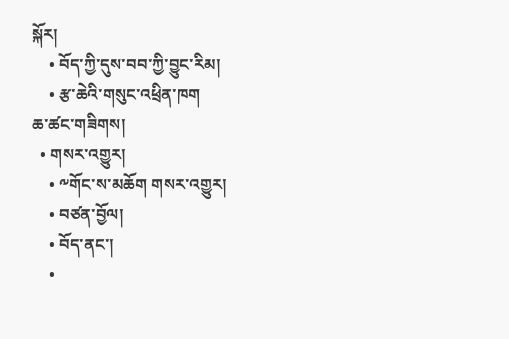སྐོར།
    • བོད་ཀྱི་དུས་བབ་ཀྱི་བྱུང་རིམ།
    • རྩ་ཆེའི་གསུང་འཕྲིན་ཁག
ཆ་ཚང་གཟིགས།
  • གསར་འགྱུར།
    • ༸གོང་ས་མཆོག གསར་འགྱུར།
    • བཙན་བྱོལ།
    • བོད་ནང་།
    •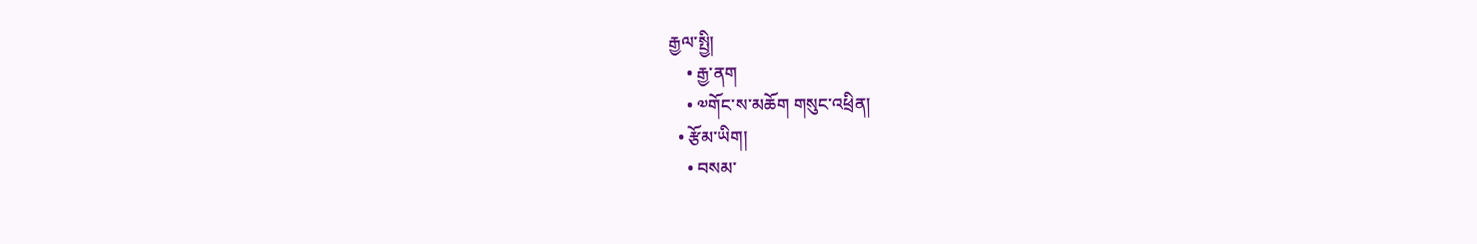རྒྱལ་སྤྱི།
    • རྒྱ་ནག
    • ༧གོང་ས་མཆོག གསུང་འཕྲིན།
  • རྩོམ་ཡིག།
    • བསམ་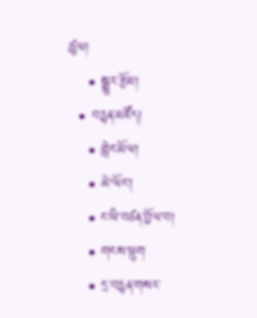ཚུལ།
    • སྒྱུར་རྩོམ།
  • བརྙན་མཛོད།
    • གླེང་མོལ།
    • མེ་ལོང་།
    • ང་ཡི་བཙན་བྱོལ་བ།
    • གངས་ཕྲུག
    • དྲ་བརྙན་གསར་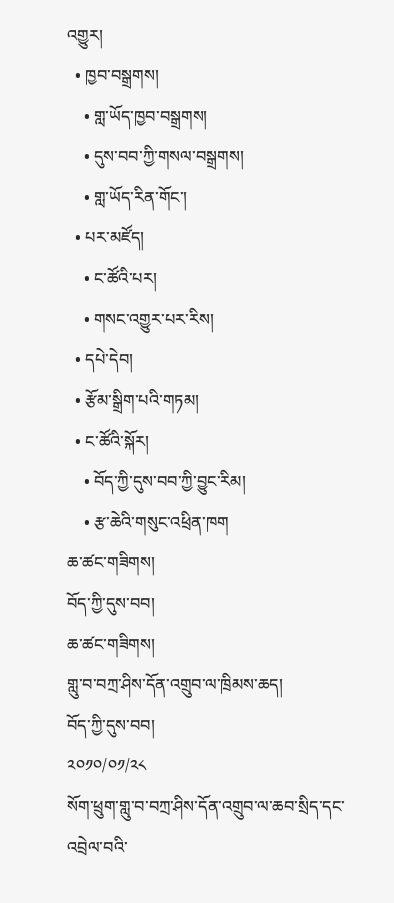འགྱུར།
  • ཁྱབ་བསྒྲགས།
    • གླ་ཡོད་ཁྱབ་བསྒྲགས།
    • དུས་བབ་ཀྱི་གསལ་བསྒྲགས།
    • གླ་ཡོད་རིན་གོང་།
  • པར་མཛོད།
    • ང་ཚོའི་པར།
    • གསང་འགྱུར་པར་རིས།
  • དཔེ་དེབ།
  • རྩོམ་སྒྲིག་པའི་གཏམ།
  • ང་ཚོའི་སྐོར།
    • བོད་ཀྱི་དུས་བབ་ཀྱི་བྱུང་རིམ།
    • རྩ་ཆེའི་གསུང་འཕྲིན་ཁག
ཆ་ཚང་གཟིགས།
བོད་ཀྱི་དུས་བབ།
ཆ་ཚང་གཟིགས།
གླུ་བ་བཀྲ་ཤིས་དོན་འགྲུབ་ལ་ཁྲིམས་ཆད།
བོད་ཀྱི་དུས་བབ།
༢༠༡༠/༠༡/༢༨
སོག་ཕྲུག་གླུ་བ་བཀྲ་ཤིས་དོན་འགྲུབ་ལ་ཆབ་སྲིད་དང་འབྲེལ་བའི་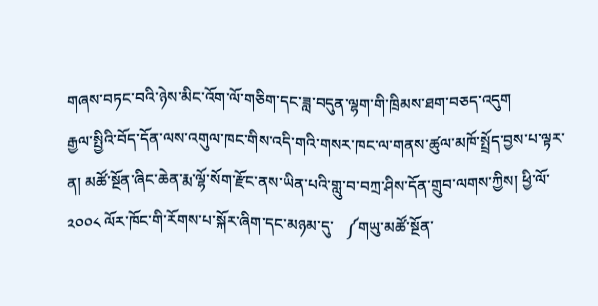གཞས་བཏང་བའི་ཉེས་མིང་འོག་ལོ་གཅིག་དང་ཟླ་བདུན་ལྷག་གི་ཁྲིམས་ཐག་བཅད་འདུག
རྒྱལ་སྤྱིའི་བོད་དོན་ལས་འགུལ་ཁང་གིས་འདི་གའི་གསར་ཁང་ལ་གནས་ཚུལ་མཁོ་སྤྲོད་བྱས་པ་ལྟར་ན། མཚོ་སྔོན་ཞིང་ཆེན་རྨ་ལྷོ་སོག་རྫོང་ནས་ཡིན་པའི་གླུ་བ་བཀྲ་ཤིས་དོན་གྲུབ་ལགས་ཀྱིས། ཕྱི་ལོ་ ༢༠༠༨ ལོར་ཁོང་གི་རོགས་པ་སྐོར་ཞིག་དང་མཉམ་དུ་   ༼གཡུ་མཚོ་སྔོན་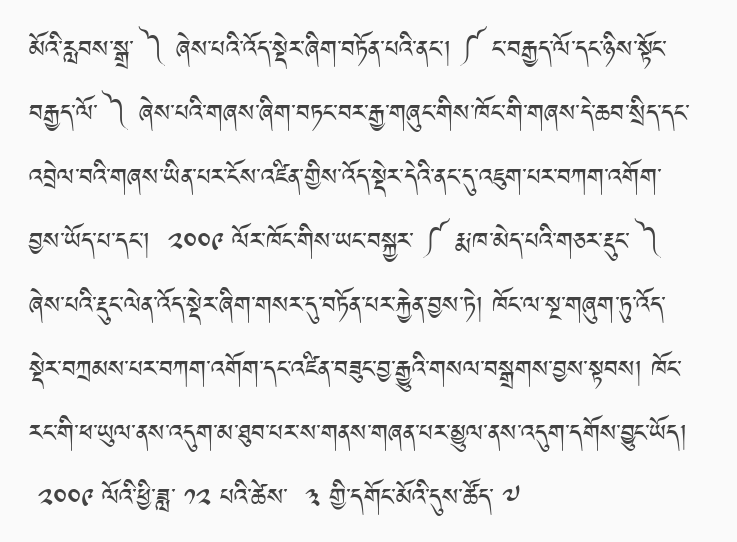མོའི་རླབས་སྒྲ་ ༽ ཞེས་པའི་འོད་སྡེར་ཞིག་བཏོན་པའི་ནང་། ༼ ང་བརྒྱད་ལོ་དང་ཉིས་སྟོང་བརྒྱད་ལོ་ ༽ ཞེས་པའི་གཞས་ཞིག་བཏང་བར་རྒྱ་གཞུང་གིས་ཁོང་གི་གཞས་དེ་ཆབ་སྲིད་དང་འབྲེལ་བའི་གཞས་ཡིན་པར་ངོས་འཛིན་གྱིས་འོད་སྡེར་དེའི་ནང་དུ་འཇུག་པར་བཀག་འགོག་བྱས་ཡོད་པ་དང་།  ༢༠༠༩ ལོར་ཁོང་གིས་ཡང་བསྐྱར་ ༼ རྨ་ཁ་མེད་པའི་གཅར་རྡུང་ ༽ ཞེས་པའི་རྡུང་ལེན་འོད་སྡེར་ཞིག་གསར་དུ་བཏོན་པར་རྐྱེན་བྱས་ཏེ། ཁོང་ལ་སྔ་གཞུག་ཏུ་འོད་སྡེར་བཀྲམས་པར་བཀག་འགོག་དང་འཛིན་བཟུང་བྱ་རྒྱུའི་གསལ་བསྒྲགས་བྱས་སྟབས། ཁོང་རང་གི་ཕ་ཡུལ་ནས་འདུག་མ་ཐུབ་པར་ས་གནས་གཞན་པར་མྱུལ་ནས་འདུག་དགོས་བྱུང་ཡོད།
 ༢༠༠༩ ལོའི་ཕྱི་ཟླ་ ༡༢ པའི་ཚེས་  ༣ གྱི་དགོང་མོའི་དུས་ཚོད་ ༧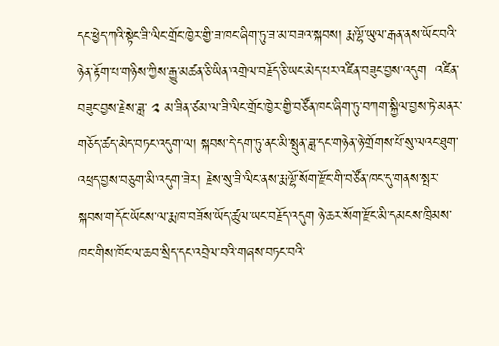དང་ཕྱེད་ཀའི་སྟེང་ཟི་ལིང་གྲོང་ཁྱེར་གྱི་ཟ་ཁང་ཞིག་ཏུ་ཟ་མ་བཟའ་སྐབས། རྨ་ལྷོ་ཡུལ་རྒན་ནས་ཡོང་བའི་ཉེན་རྟོག་པ་གཉིས་ཀྱིས་རྒྱུ་མཚན་ཅི་ཡིན་འགྲེལ་བརྗོད་ཅི་ཡང་མེད་པར་འཛིན་བཟུང་བྱས་འདུག  འཛིན་བཟུང་བྱས་རྗེས་ཟླ་ ༢ མ་ཟིན་ཙམ་ལ་ཟི་ལིང་གྲོང་ཁྱེར་གྱི་བཙོན་ཁང་ཞིག་ཏུ་བཀག་སྐྱིལ་བྱས་ཏེ་མནར་གཅོད་ཚད་མེད་བཏང་འདུག་ལ། སྐབས་དེ་དག་ཏུ་ནང་མི་སྤུན་ཟླ་དང་གཉེན་ཉེ་གྲོགས་པོ་སུ་ལའང་ཐུག་འཕྲད་བྱས་བཅུག་མི་འདུག་ཟེར། རྗེས་སུ་ཟི་ལིང་ནས་རྨ་ལྷོ་སོག་རྫོང་གི་བཙོན་ཁང་དུ་གནས་སྤར་སྐབས་གདོང་ཡོངས་ལ་རྨ་ཁ་བཟོས་ཡོད་ཚུལ་ཡང་བརྗོད་འདུག ཉེ་ཆར་སོག་རྫོང་མི་དམངས་ཁྲིམས་ཁང་གིས་ཁོང་ལ་ཆབ་སྲིད་དང་འབྲེལ་བའི་གཞས་བཏང་བའི་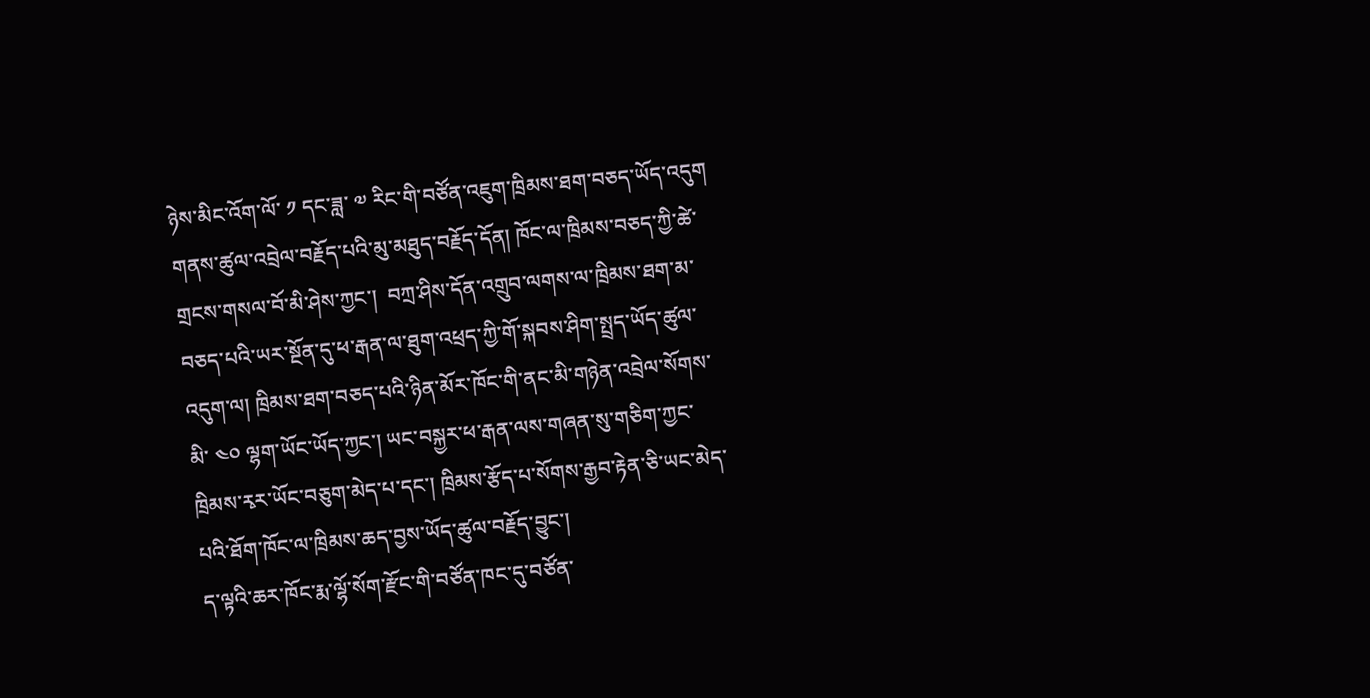ཉེས་མིང་འོག་ལོ་ ༡ དང་ཟླ་ ༧ རིང་གི་བཙོན་འཇུག་ཁྲིམས་ཐག་བཅད་ཡོད་འདུག
གནས་ཚུལ་འབྲེལ་བརྗོད་པའི་མུ་མཐུད་བརྗོད་དོན། ཁོང་ལ་ཁྲིམས་བཅད་ཀྱི་ཚེ་གྲངས་གསལ་བོ་མི་ཤེས་ཀྱང་།  བཀྲ་ཤིས་དོན་འགྲུབ་ལགས་ལ་ཁྲིམས་ཐག་མ་བཅད་པའི་ཡར་སྔོན་དུ་ཕ་རྒན་ལ་ཐུག་འཕྲད་ཀྱི་གོ་སྐབས་ཤིག་སྤྲད་ཡོད་ཚུལ་འདུག་ལ། ཁྲིམས་ཐག་བཅད་པའི་ཉིན་མོར་ཁོང་གི་ནང་མི་གཉེན་འབྲེལ་སོགས་མི་ ༤༠ ལྷག་ཡོང་ཡོད་ཀྱང་། ཡང་བསྐྱར་ཕ་རྒན་ལས་གཞན་སུ་གཅིག་ཀྱང་ཁྲིམས་རྭར་ཡོང་བཅུག་མེད་པ་དང་། ཁྲིམས་རྩོད་པ་སོགས་རྒྱབ་རྟེན་ཅི་ཡང་མེད་པའི་ཐོག་ཁོང་ལ་ཁྲིམས་ཆད་བྱས་ཡོད་ཚུལ་བརྗོད་བྱུང་།
ད་ལྟའི་ཆར་ཁོང་རྨ་ལྷོ་སོག་རྫོང་གི་བཙོན་ཁང་དུ་བཙོན་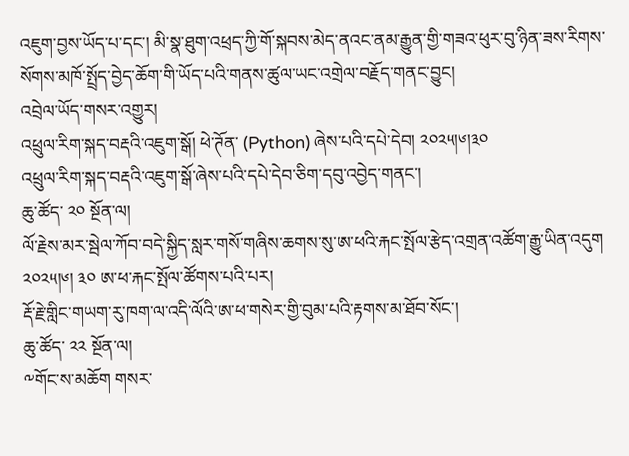འཇུག་བྱས་ཡོད་པ་དང་། མི་སྣ་ཐུག་འཕྲད་ཀྱི་གོ་སྐབས་མེད་ནའང་ནམ་རྒྱུན་གྱི་གཟའ་ཕུར་བུ་ཉིན་ཟས་རིགས་སོགས་མཁོ་སྤྲོད་བྱེད་ཆོག་གི་ཡོད་པའི་གནས་ཚུལ་ཡང་འགྲེལ་བརྗོད་གནང་བྱུང།
འབྲེལ་ཡོད་གསར་འགྱུར།
འཕྲུལ་རིག་སྐད་བརྡའི་འཇུག་སྒོ། ཕེ་ཊོན་ (Python) ཞེས་པའི་དཔེ་དེབ། ༢༠༢༥།༦།༣༠
འཕྲུལ་རིག་སྐད་བརྡའི་འཇུག་སྒོ་ཞེས་པའི་དཔེ་དེབ་ཅིག་དབུ་འབྱེད་གནང་།
ཆུ་ཚོད་ ༢༠ སྔོན་ལ།
ལོ་རྗེས་མར་སྦེལ་ཀོབ་བདེ་སྐྱིད་སླར་གསོ་གཞིས་ཆགས་སུ་ཨ་ཕའི་རྐང་སྤོལ་རྩེད་འགྲན་འཚོག་རྒྱུ་ཡིན་འདུག ༢༠༢༥།༦། ༣༠ ཨ་ཕ་རྐང་སྤོལ་ཚོགས་པའི་པར།
རྡོ་རྗེ་གླིང་གཡག་རུ་ཁག་ལ་འདི་ལོའི་ཨ་ཕ་གསེར་གྱི་བུམ་པའི་རྟགས་མ་ཐོབ་སོང་།
ཆུ་ཚོད་ ༢༢ སྔོན་ལ།
༸གོང་ས་མཆོག གསར་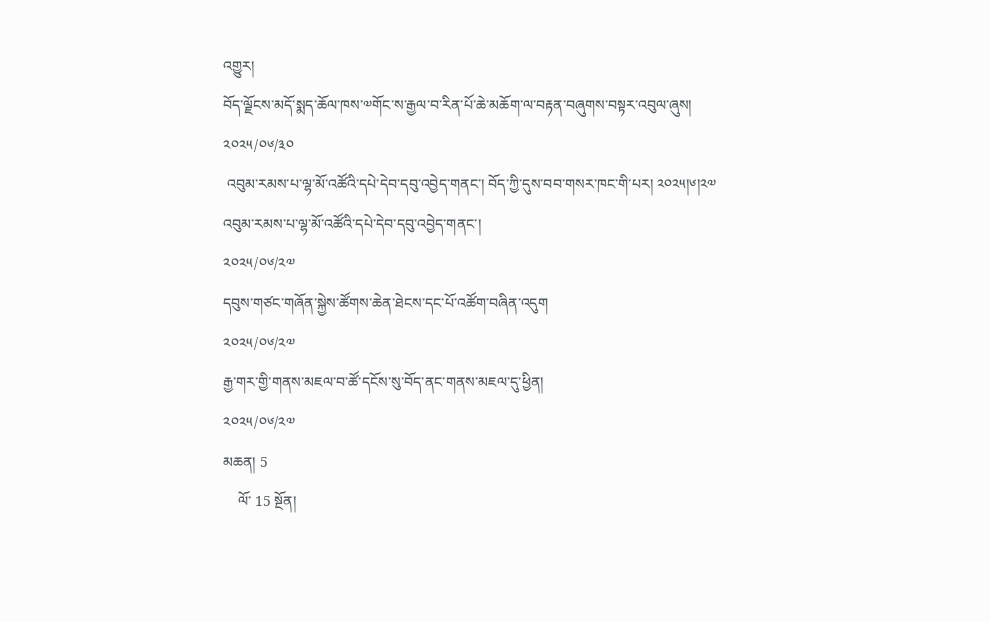འགྱུར།
བོད་ལྗོངས་མདོ་སྨད་ཆོལ་ཁས་༧གོང་ས་རྒྱལ་བ་རིན་པོ་ཆེ་མཆོག་ལ་བརྟན་བཞུགས་བསྟར་འབུལ་ཞུས།
༢༠༢༥/༠༦/༣༠
 འབུམ་རམས་པ་ལྷ་མོ་འཚོའི་དཔེ་དེབ་དབུ་འབྱེད་གནང་། བོད་ཀྱི་དུས་བབ་གསར་ཁང་གི་པར། ༢༠༢༥།༦།༢༧
འབུམ་རམས་པ་ལྷ་མོ་འཚོའི་དཔེ་དེབ་དབུ་འབྱེད་གནང་།
༢༠༢༥/༠༦/༢༧
དབུས་གཙང་གཞོན་སྐྱེས་ཚོགས་ཆེན་ཐེངས་དང་པོ་འཚོག་བཞིན་འདུག
༢༠༢༥/༠༦/༢༧
རྒྱ་གར་གྱི་གནས་མཇལ་བ་ཚོ་དངོས་སུ་བོད་ནང་གནས་མཇལ་དུ་ཕྱིན།
༢༠༢༥/༠༦/༢༧
མཆན། 5
    ལོ་ 15 སྔོན།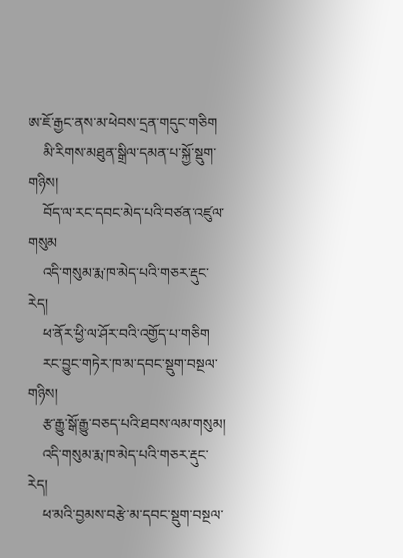ཨ་ཇོ་རྒྱང་ནས་མ་ཕེབས་དྲན་གདུང་གཅིག
    མི་རིགས་མཐུན་སྒྲིལ་དམན་པ་སྐྱོ་སྡུག་གཉིས།
    བོད་ལ་རང་དབང་མེད་པའི་བཙན་འཛུལ་གསུམ
    འདི་གསུམ་རྨ་ཁ་མེད་པའི་གཅར་རྡུང་རེད།
    ཕ་ནོར་ཕྱི་ལ་ཤོར་བའི་འགྱོད་པ་གཅིག
    རང་བྱུང་གཏེར་ཁ་མ་དབང་སྡུག་བསྔལ་གཉིས།
    རྩ་རྒྱུ་སྒོ་རྒྱུ་བཅད་པའི་ཐབས་ལམ་གསུམ།
    འདི་གསུམ་རྨ་ཁ་མེད་པའི་གཅར་རྡུང་རེད།
    ཕ་མའི་བྱམས་བརྩེ་མ་དབང་སྡུག་བསྔལ་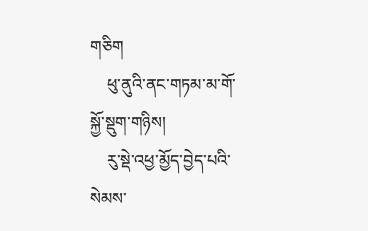གཅིག
    ཕུ་ནུའི་ནང་གཏམ་མ་གོ་སྐྱོ་སྡུག་གཉིས།
    རུ་སྡེ་འཕྱ་མྱོད་བྱེད་པའི་སེམས་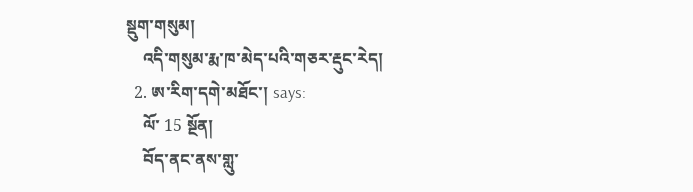སྡུག་གསུམ།
    འདི་གསུམ་རྨ་ཁ་མེད་པའི་གཅར་རྡུང་རེད།
  2. ཨ་རིག་དགེ་མཐོང་། says:
    ལོ་ 15 སྔོན།
    བོད་ནང་ནས་གླུ་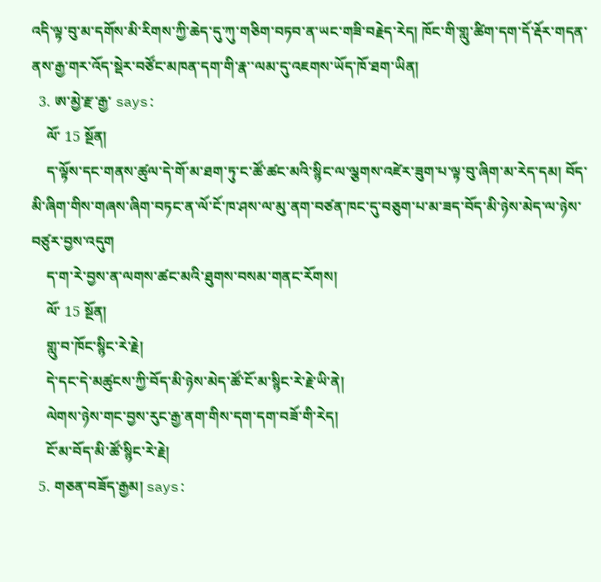འདི་ལྟ་བུ་མ་དགོས་མི་རིགས་ཀྱི་ཆེད་དུ་ཀུ་གཅིག་བཏབ་ན་ཡང་གཟི་བརྗེད་རེད། ཁོང་གི་གླུ་ཚིག་དག་དོ་རྡོར་གདན་ནས་རྒྱ་གར་འོད་སྡེར་བཙོང་མཁན་དག་གི་རྣ་་ལམ་དུ་འཇགས་ཡོད་ཁོ་ཐག་ཡིན།
  3. ཨ་མྱེ་རྫ་རྒྱ་ says:
    ལོ་ 15 སྔོན།
    ད་ལྟོས་དང་གནས་ཚུལ་དེ་གོ་མ་ཐག་ཏུ་ང་ཚོ་ཚང་མའི་སྙིང་ལ་ལྕགས་འཛེར་ཟུག་པ་ལྟ་བུ་ཞིག་མ་རེད་དམ། བོད་མི་ཞིག་གིས་གཞས་ཞིག་བཏང་ན་ལོ་ངོ་ཁ་ཤས་ལ་མུ་ནག་བཙན་ཁང་དུ་བཅུག་པ་མ་ཟད་བོད་མི་ཉེས་མེད་ལ་ཉེས་བཙུར་བྱས་འདུག
    ད་ག་རེ་བྱས་ན་ལགས་ཚང་མའི་ཐུགས་བསམ་གནང་རོགས།
    ལོ་ 15 སྔོན།
    གླུ་བ་ཁོང་སྙིང་རེ་རྗེ།
    དེ་དང་དེ་མཚུངས་ཀྱི་བོད་མི་ཉེས་མེད་ཚོ་ངོ་མ་སྙིང་རེ་རྗེ་ཡི་ནེ།
    ལེགས་ཉེས་གང་བྱས་རུང་རྒྱ་ནག་གིས་དག་དག་བཟོ་གི་རེད།
    ངོ་མ་བོད་མི་ཚོ་སྙིང་རེ་རྗེ།
  5. གཅན་བཟོད་རྒྱམ། says: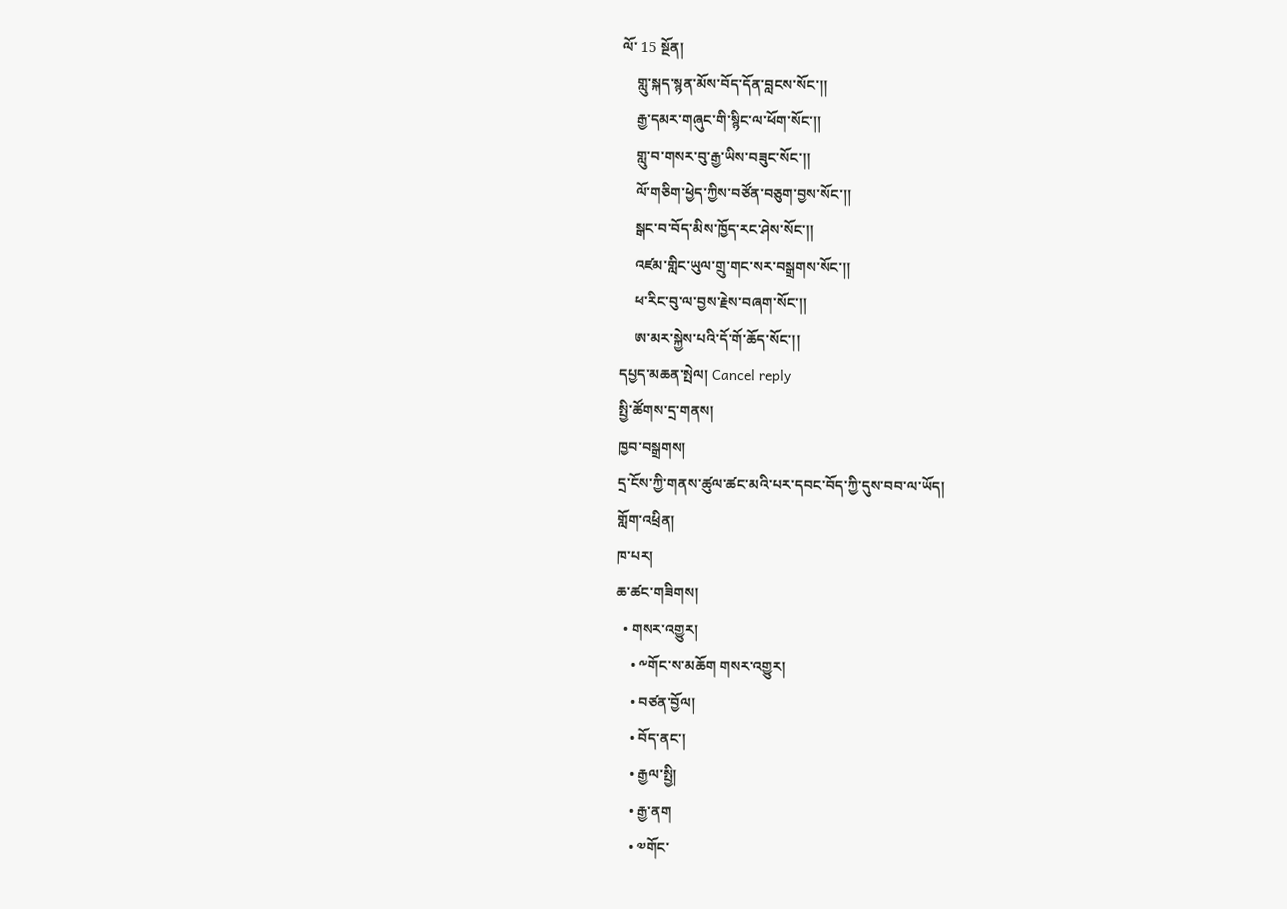ལོ་ 15 སྔོན།
    གླུ་སྐད་སྙན་མོས་བོད་དོན་བླངས་སོང་།།
    རྒྱ་དམར་གཞུང་གི་སྙིང་ལ་ཕོག་སོང་།།
    གླུ་བ་གསར་བུ་རྒྱ་ཡིས་བཟུང་སོང་།།
    ལོ་གཅིག་ཕྱེད་ཀྱིས་བཙོན་བཅུག་བྱས་སོང་།།
    སྒང་བ་བོད་མིས་ཁྱོད་རང་ཤེས་སོང་།།
    འཛམ་གླིང་ཡུལ་གྲུ་གང་སར་བསྒྲགས་སོང་།།
    ཕ་རིང་བུ་ལ་བྱས་རྗེས་བཞག་སོང་།།
    ཨ་མར་སྐྱེས་པའི་དོ་གོ་ཆོད་སོང་།།
དཔྱད་མཆན་སྤེལ། Cancel reply
སྤྱི་ཚོགས་དྲ་གནས།
ཁྱབ་བསྒྲགས།
དྲ་ངོས་ཀྱི་གནས་ཚུལ་ཚང་མའི་པར་དབང་བོད་ཀྱི་དུས་བབ་ལ་ཡོད།
གློག་འཕྲིན།
ཁ་པར།
ཆ་ཚང་གཟིགས།
  • གསར་འགྱུར།
    • ༸གོང་ས་མཆོག གསར་འགྱུར།
    • བཙན་བྱོལ།
    • བོད་ནང་།
    • རྒྱལ་སྤྱི།
    • རྒྱ་ནག
    • ༧གོང་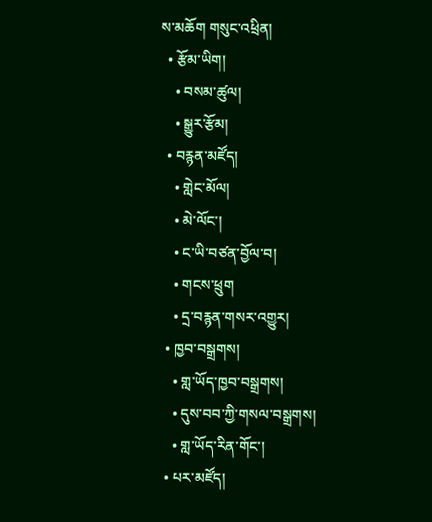ས་མཆོག གསུང་འཕྲིན།
  • རྩོམ་ཡིག།
    • བསམ་ཚུལ།
    • སྒྱུར་རྩོམ།
  • བརྙན་མཛོད།
    • གླེང་མོལ།
    • མེ་ལོང་།
    • ང་ཡི་བཙན་བྱོལ་བ།
    • གངས་ཕྲུག
    • དྲ་བརྙན་གསར་འགྱུར།
  • ཁྱབ་བསྒྲགས།
    • གླ་ཡོད་ཁྱབ་བསྒྲགས།
    • དུས་བབ་ཀྱི་གསལ་བསྒྲགས།
    • གླ་ཡོད་རིན་གོང་།
  • པར་མཛོད།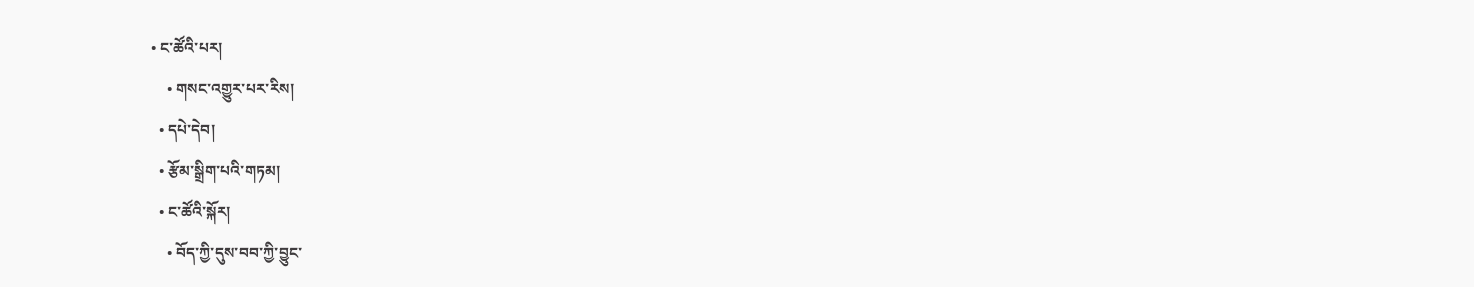• ང་ཚོའི་པར།
    • གསང་འགྱུར་པར་རིས།
  • དཔེ་དེབ།
  • རྩོམ་སྒྲིག་པའི་གཏམ།
  • ང་ཚོའི་སྐོར།
    • བོད་ཀྱི་དུས་བབ་ཀྱི་བྱུང་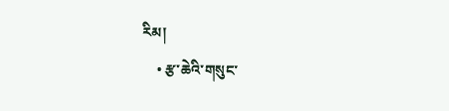རིམ།
    • རྩ་ཆེའི་གསུང་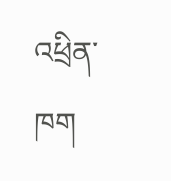འཕྲིན་ཁག